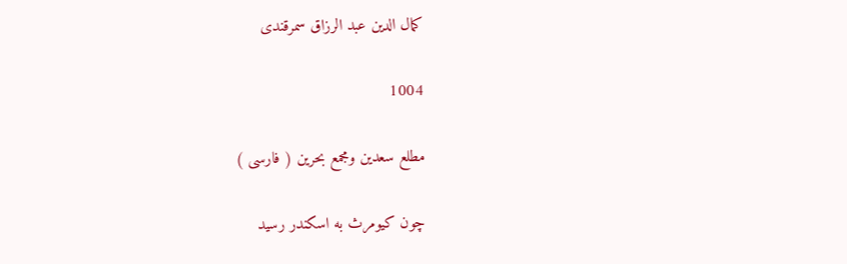كمال الدين عبد الرزاق سمرقندى

1004

مطلع سعدين ومجمع بحرين ( فارسى )

چون كيومرث به اسكندر رسيد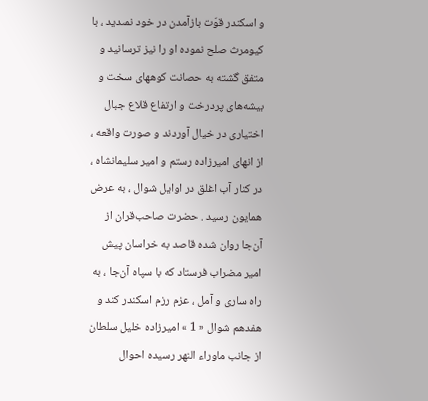و اسكندر قوّت بازآمدن در خود نمىديد ، با كيومرث صلح نموده او را نيز ترسانيد و متفق گشته به حصانت كوههاى سخت و بيشه‌هاى پردرخت و ارتفاع قلاع جبال اختيارى در خيال آوردند و صورت واقعه ، از انهاى اميرزاده رستم و امير سليمانشاه ، در كنار آب اغلق در اوايل شوال ، به عرض همايون رسيد . حضرت صاحب‌قران از آن‌جا روان شده قاصد به خراسان پيش امير مضراب فرستاد كه با سپاه آن‌جا ، به راه سارى و آمل ، عزم رزم اسكندر كند و هفدهم شوال « 1 » اميرزاده خليل سلطان از جانب ماوراء النهر رسيده احوال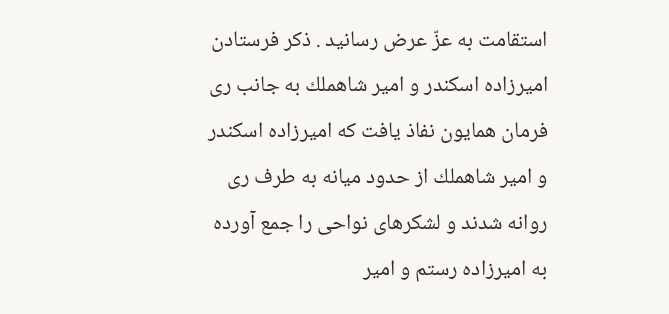استقامت به عزّ عرض رسانيد . ذكر فرستادن اميرزاده اسكندر و امير شاهملك به جانب رى فرمان همايون نفاذ يافت كه اميرزاده اسكندر و امير شاهملك از حدود ميانه به طرف رى روانه شدند و لشكرهاى نواحى را جمع آورده به اميرزاده رستم و امير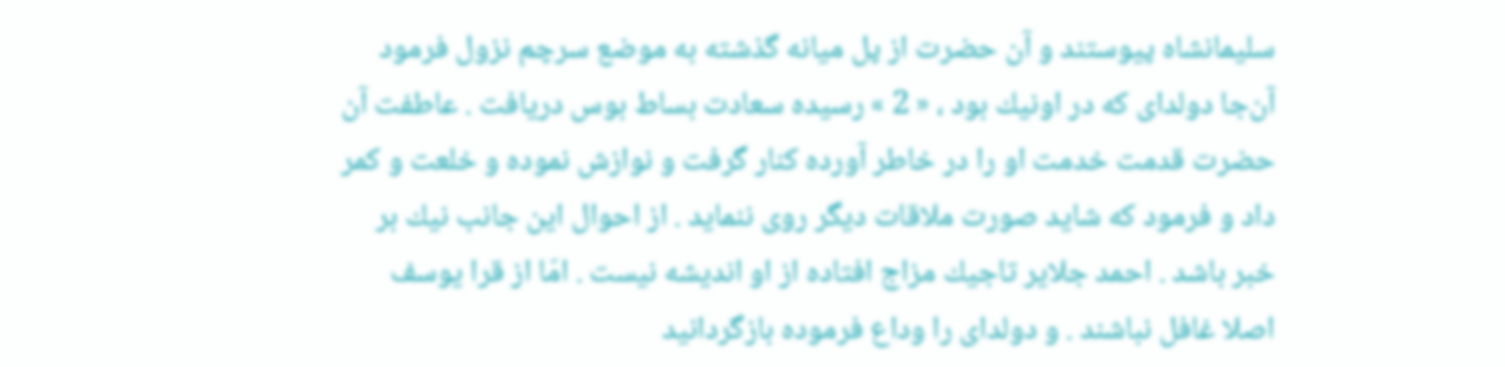سليمانشاه پيوستند و آن حضرت از پل ميانه گذشته به موضع سرچم نزول فرمود آن‌جا دولداى كه در اونيك بود ، « 2 » رسيده سعادت بساط بوس دريافت . عاطفت آن حضرت قدمت خدمت او را در خاطر آورده كنار گرفت و نوازش نموده و خلعت و كمر داد و فرمود كه شايد صورت ملاقات ديگر روى ننمايد . از احوال اين جانب نيك بر خبر باشد . احمد جلاير تاجيك مزاج افتاده از او انديشه نيست . امّا از قرا يوسف اصلا غافل نباشند . و دولداى را وداع فرموده بازگردانيد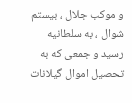و موكب جلال ، بيستم شوال ، به سلطانيه رسيد و جمعى كه به تحصيل اموال گيلانات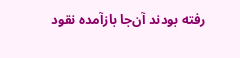رفته بودند آن‌جا بازآمده نقود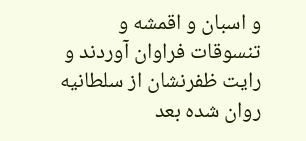و اسبان و اقمشه و تنسوقات فراوان آوردند و رايت ظفرنشان از سلطانيه روان شده بعد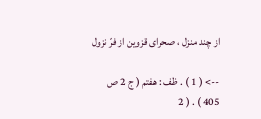از چند منزل ، صحراى قزوين از فرّ نزول

--> ( 1 ) . ظف : هفتم ( ج 2 ص 405 ) . ( 2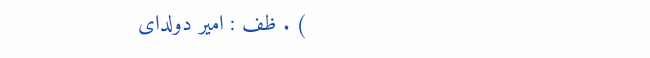) . ظف : امير دولداى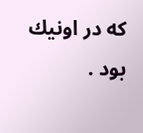كه در اونيك بود .